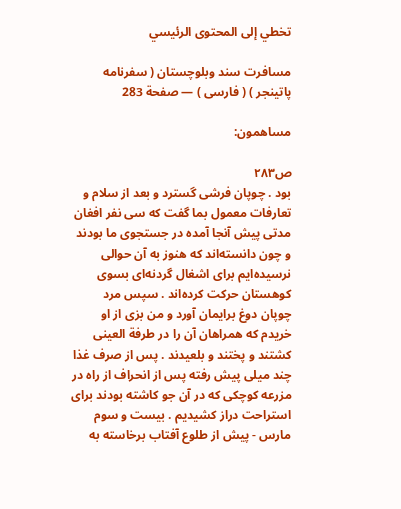تخطي إلى المحتوى الرئيسي

مسافرت سند وبلوچستان ( سفرنامه پاتينجر ) ( فارسى ) — صفحة 283

مساهمون:

ص٢٨٣
بود . چوپان فرشى گسترد و بعد از سلام و تعارفات معمول بما گفت كه سى نفر افغان مدتى پيش آنجا آمده در جستجوى ما بودند و چون دانسته‌اند كه هنوز به آن حوالى نرسيده‌ايم براى اشغال گردنه‌اى بسوى كوهستان حركت كرده‌اند . سپس مرد چوپان دوغ برايمان آورد و من بزى از او خريدم كه همراهان آن را در طرفة العينى كشتند و پختند و بلعيدند . پس از صرف غذا چند ميلى پيش رفته پس از انحراف از راه در مزرعه كوچكى كه در آن جو كاشته بودند براى استراحت دراز كشيديم . بيست و سوم مارس - پيش از طلوع آفتاب برخاسته به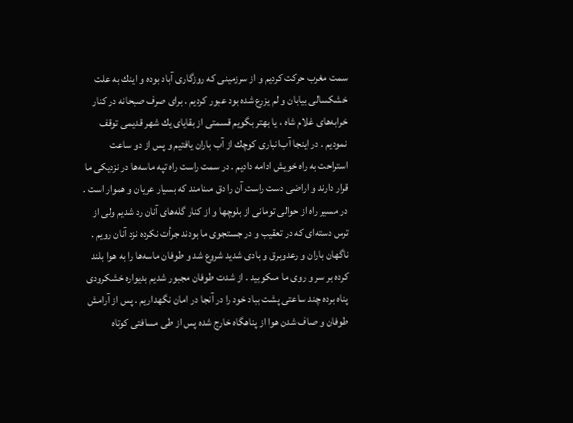سمت مغرب حركت كرديم و از سرزمينى كه روزگارى آباد بوده و اينك به علت خشكسالى بيابان و لم يزرع شده بود عبور كرديم . براى صرف صبحانه در كنار خرابه‌هاى غلام شاه ، يا بهتر بگويم قسمتى از بقاياى يك شهر قديمى توقف نموديم . در اينجا آب‌انبارى كوچك از آب باران يافتيم و پس از دو ساعت استراحت به راه خويش ادامه داديم . در سمت راست راه تپه ماسه‌ها در نزديكى ما قرار دارند و اراضى دست راست آن را دق مىنامند كه بسيار عريان و هموار است . در مسير راه از حوالى تومانى از بلوچها و از كنار گله‌هاى آنان رد شديم ولى از ترس دسته‌اى كه در تعقيب و در جستجوى ما بودند جرأت نكرده نزد آنان رويم . ناگهان باران و رعدوبرق و بادى شديد شروع شد و طوفان ماسه‌ها را به هوا بلند كرده بر سر و روى ما مىكوبيد . از شدت طوفان مجبور شديم بديواره خشكرودى پناه برده چند ساعتى پشت بباد خود را در آنجا در امان نگهداريم . پس از آرامش طوفان و صاف شدن هوا از پناهگاه خارج شده پس از طى مسافتى كوتاه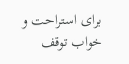براى استراحت و خواب توقف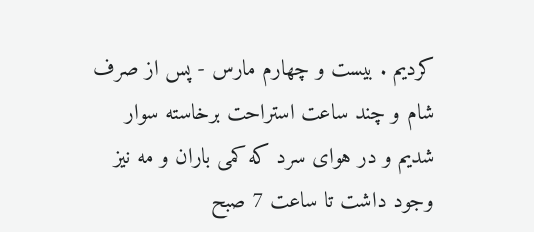كرديم . بيست و چهارم مارس - پس از صرف شام و چند ساعت استراحت برخاسته سوار شديم و در هواى سرد كه كمى باران و مه نيز وجود داشت تا ساعت 7 صبح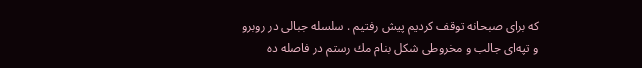كه براى صبحانه توقف كرديم پيش رفتيم . سلسله جبالى در روبرو و تپه‌اى جالب و مخروطى شكل بنام مك رستم در فاصله ده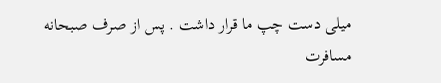ميلى دست چپ ما قرار داشت . پس از صرف صبحانه
مسافرت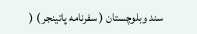سند وبلوچستان ( سفرنامه پاتينجر ) (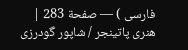فارسى ) — صفحة 283 | هنرى پاتينجر / شاپور گودرزى